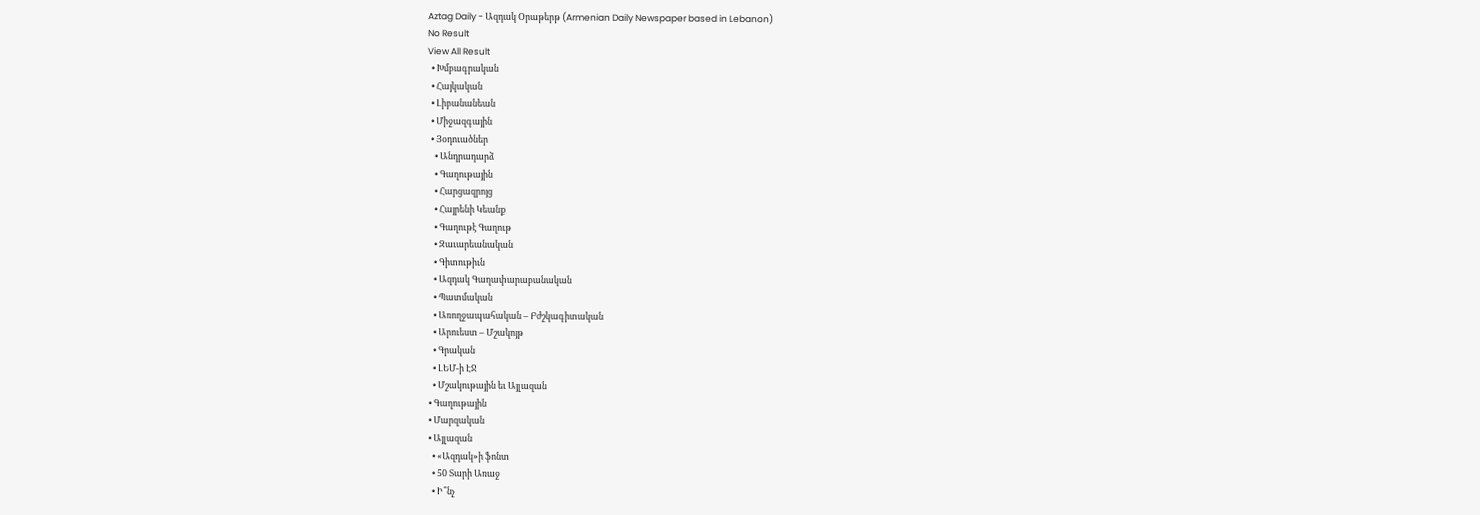Aztag Daily - Ազդակ Օրաթերթ (Armenian Daily Newspaper based in Lebanon)
No Result
View All Result
  • Խմբագրական
  • Հայկական
  • Լիբանանեան
  • Միջազգային
  • Յօդուածներ
    • Անդրադարձ
    • Գաղութային
    • Հարցազրոյց
    • Հայրենի Կեանք
    • Գաղութէ Գաղութ
    • Զաւարեանական
    • Գիտութիւն
    • Ազդակ Գաղափարաբանական
    • Պատմական
    • Առողջապահական – Բժշկագիտական
    • Արուեստ – Մշակոյթ
    • Գրական
    • ԼԵՄ-ի ԷՋ
    • Մշակութային եւ Այլազան
  • Գաղութային
  • Մարզական
  • Այլազան
    • «Ազդակ»ի ֆոնտ
    • 50 Տարի Առաջ
    • Ի՞նչ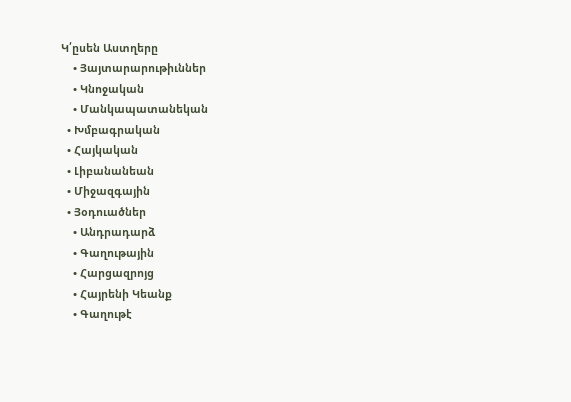Կ՛ըսեն Աստղերը
    • Յայտարարութիւններ
    • Կնոջական
    • Մանկապատանեկան
  • Խմբագրական
  • Հայկական
  • Լիբանանեան
  • Միջազգային
  • Յօդուածներ
    • Անդրադարձ
    • Գաղութային
    • Հարցազրոյց
    • Հայրենի Կեանք
    • Գաղութէ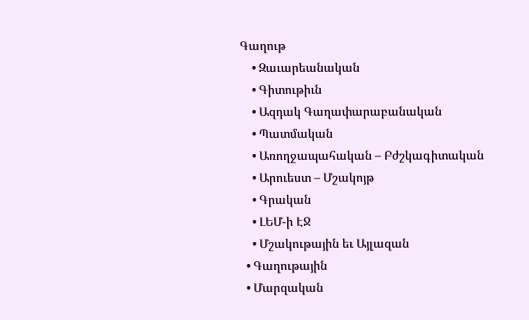Գաղութ
    • Զաւարեանական
    • Գիտութիւն
    • Ազդակ Գաղափարաբանական
    • Պատմական
    • Առողջապահական – Բժշկագիտական
    • Արուեստ – Մշակոյթ
    • Գրական
    • ԼԵՄ-ի ԷՋ
    • Մշակութային եւ Այլազան
  • Գաղութային
  • Մարզական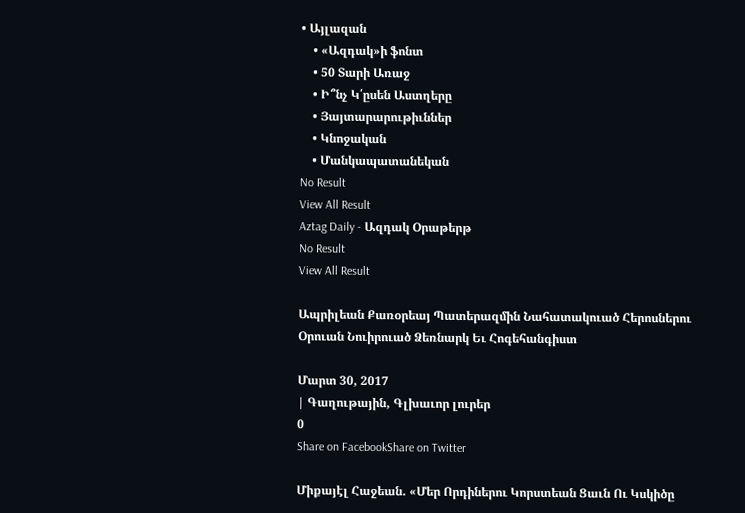• Այլազան
    • «Ազդակ»ի ֆոնտ
    • 50 Տարի Առաջ
    • Ի՞նչ Կ՛ըսեն Աստղերը
    • Յայտարարութիւններ
    • Կնոջական
    • Մանկապատանեկան
No Result
View All Result
Aztag Daily - Ազդակ Օրաթերթ
No Result
View All Result

Ապրիլեան Քառօրեայ Պատերազմին Նահատակուած Հերոսներու Օրուան Նուիրուած Ձեռնարկ Եւ Հոգեհանգիստ

Մարտ 30, 2017
| Գաղութային, Գլխաւոր լուրեր
0
Share on FacebookShare on Twitter

Միքայէլ Հաջեան. «Մեր Որդիներու Կորստեան Ցաւն Ու Կսկիծը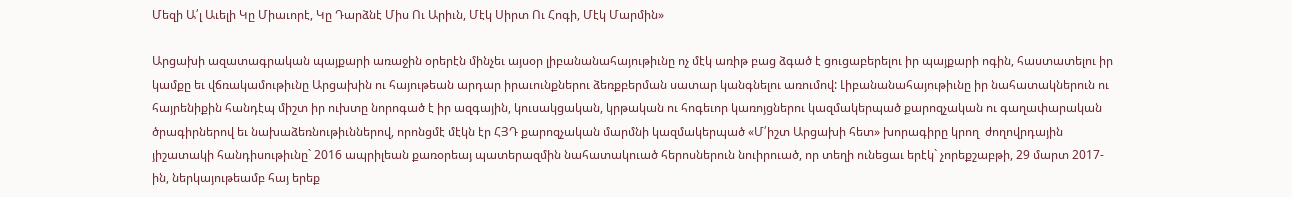Մեզի Ա՛լ Աւելի Կը Միաւորէ, Կը Դարձնէ Միս Ու Արիւն, Մէկ Սիրտ Ու Հոգի, Մէկ Մարմին»

Արցախի ազատագրական պայքարի առաջին օրերէն մինչեւ այսօր լիբանանահայութիւնը ոչ մէկ առիթ բաց ձգած է ցուցաբերելու իր պայքարի ոգին, հաստատելու իր կամքը եւ վճռակամութիւնը Արցախին ու հայութեան արդար իրաւունքներու ձեռքբերման սատար կանգնելու առումով: Լիբանանահայութիւնը իր նահատակներուն ու հայրենիքին հանդէպ միշտ իր ուխտը նորոգած է իր ազգային, կուսակցական, կրթական ու հոգեւոր կառոյցներու կազմակերպած քարոզչական ու գաղափարական ծրագիրներով եւ նախաձեռնութիւններով, որոնցմէ մէկն էր ՀՅԴ քարոզչական մարմնի կազմակերպած «Մ՛իշտ Արցախի հետ» խորագիրը կրող  ժողովրդային յիշատակի հանդիսութիւնը` 2016 ապրիլեան քառօրեայ պատերազմին նահատակուած հերոսներուն նուիրուած, որ տեղի ունեցաւ երէկ` չորեքշաբթի, 29 մարտ 2017-ին, ներկայութեամբ հայ երեք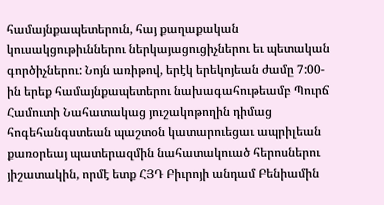համայնքապետերուն, հայ քաղաքական կուսակցութիւններու ներկայացուցիչներու եւ պետական գործիչներու: Նոյն առիթով, երէկ երեկոյեան ժամը 7:00-ին երեք համայնքապետերու նախագահութեամբ Պուրճ Համուտի Նահատակաց յուշակոթողին դիմաց հոգեհանգստեան պաշտօն կատարուեցաւ ապրիլեան քառօրեայ պատերազմին նահատակուած հերոսներու յիշատակին, որմէ ետք ՀՅԴ Բիւրոյի անդամ Բենիամին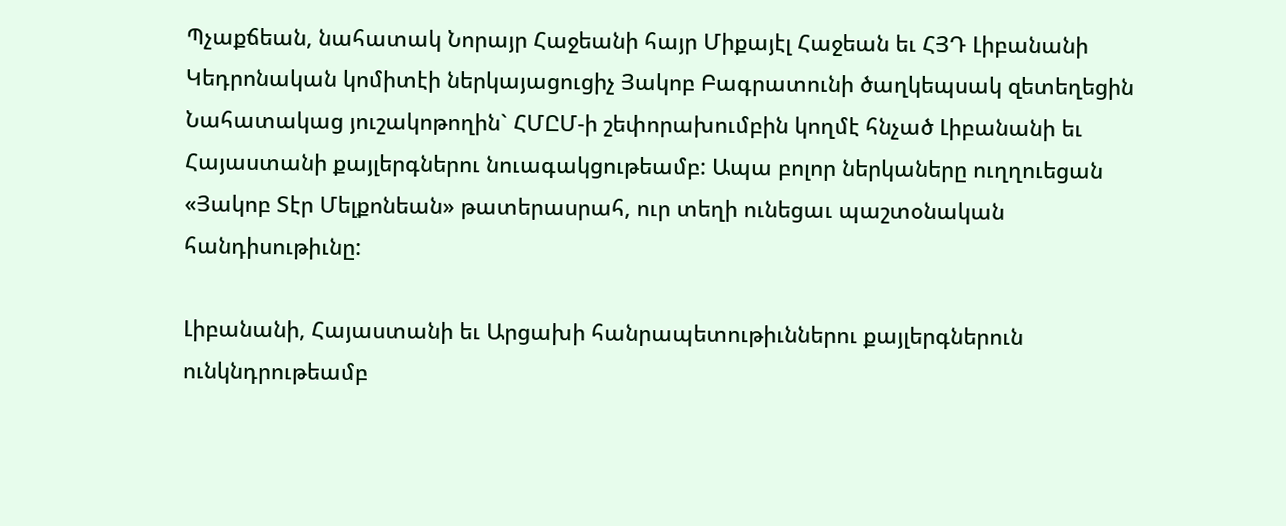Պչաքճեան, նահատակ Նորայր Հաջեանի հայր Միքայէլ Հաջեան եւ ՀՅԴ Լիբանանի Կեդրոնական կոմիտէի ներկայացուցիչ Յակոբ Բագրատունի ծաղկեպսակ զետեղեցին Նահատակաց յուշակոթողին` ՀՄԸՄ-ի շեփորախումբին կողմէ հնչած Լիբանանի եւ Հայաստանի քայլերգներու նուագակցութեամբ: Ապա բոլոր ներկաները ուղղուեցան «Յակոբ Տէր Մելքոնեան» թատերասրահ, ուր տեղի ունեցաւ պաշտօնական հանդիսութիւնը:

Լիբանանի, Հայաստանի եւ Արցախի հանրապետութիւններու քայլերգներուն ունկնդրութեամբ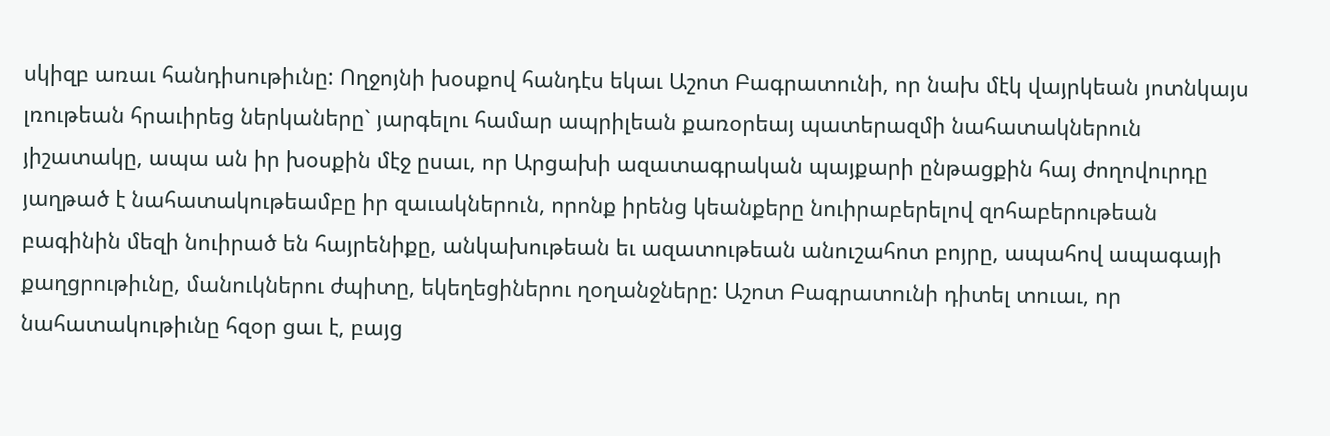սկիզբ առաւ հանդիսութիւնը: Ողջոյնի խօսքով հանդէս եկաւ Աշոտ Բագրատունի, որ նախ մէկ վայրկեան յոտնկայս լռութեան հրաւիրեց ներկաները` յարգելու համար ապրիլեան քառօրեայ պատերազմի նահատակներուն յիշատակը, ապա ան իր խօսքին մէջ ըսաւ, որ Արցախի ազատագրական պայքարի ընթացքին հայ ժողովուրդը յաղթած է նահատակութեամբը իր զաւակներուն, որոնք իրենց կեանքերը նուիրաբերելով զոհաբերութեան բագինին մեզի նուիրած են հայրենիքը, անկախութեան եւ ազատութեան անուշահոտ բոյրը, ապահով ապագայի քաղցրութիւնը, մանուկներու ժպիտը, եկեղեցիներու ղօղանջները: Աշոտ Բագրատունի դիտել տուաւ, որ նահատակութիւնը հզօր ցաւ է, բայց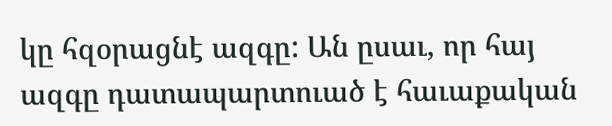կը հզօրացնէ ազգը: Ան ըսաւ, որ հայ ազգը դատապարտուած է հաւաքական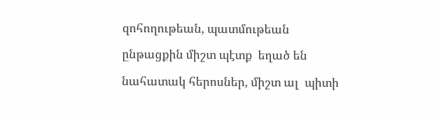զոհողութեան, պատմութեան ընթացքին միշտ պէտք  եղած են նահատակ հերոսներ, միշտ ալ  պիտի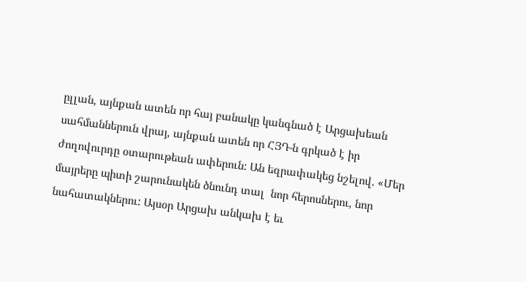ըլլան, այնքան ատեն որ հայ բանակը կանգնած է Արցախեան սահմաններուն վրայ, այնքան ատեն որ ՀՅԴ-ն գրկած է իր ժողովուրդը օտարութեան ափերուն: Ան եզրափակեց նշելով. «Մեր մայրերը պիտի շարունակեն ծնունդ տալ  նոր հերոսներու, նոր նահատակներու: Այսօր Արցախ անկախ է եւ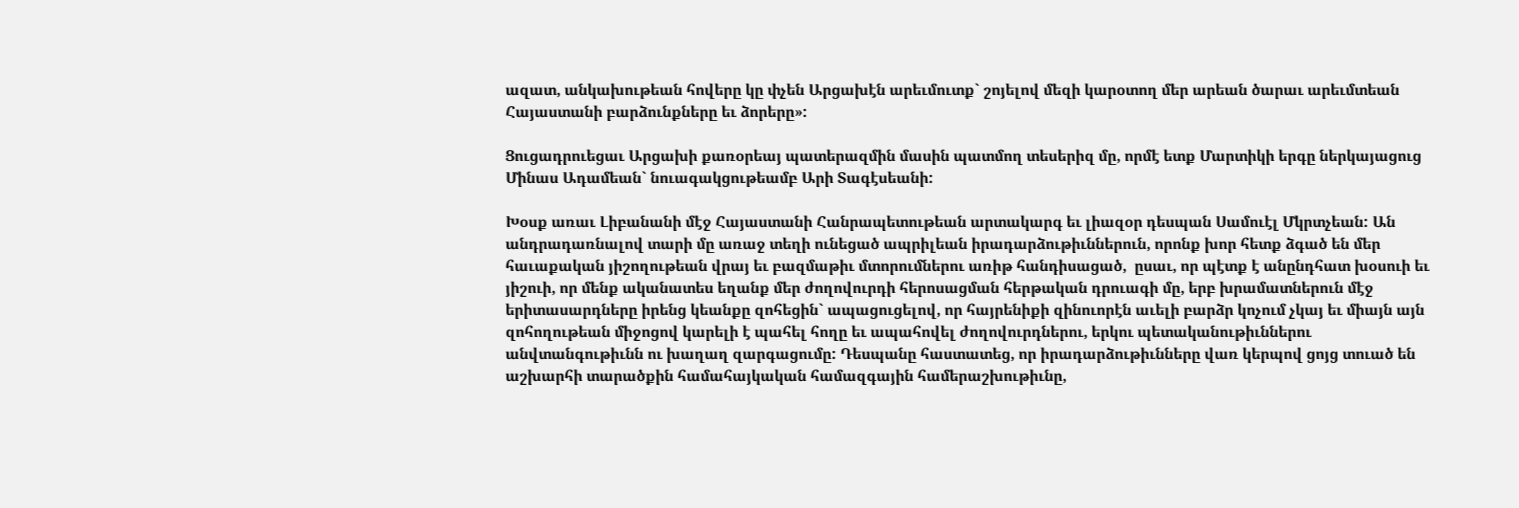ազատ, անկախութեան հովերը կը փչեն Արցախէն արեւմուտք` շոյելով մեզի կարօտող մեր արեան ծարաւ արեւմտեան Հայաստանի բարձունքները եւ ձորերը»:

Ցուցադրուեցաւ Արցախի քառօրեայ պատերազմին մասին պատմող տեսերիզ մը, որմէ ետք Մարտիկի երգը ներկայացուց Մինաս Ադամեան` նուագակցութեամբ Արի Տագէսեանի:

Խօսք առաւ Լիբանանի մէջ Հայաստանի Հանրապետութեան արտակարգ եւ լիազօր դեսպան Սամուէլ Մկրտչեան: Ան անդրադառնալով տարի մը առաջ տեղի ունեցած ապրիլեան իրադարձութիւններուն, որոնք խոր հետք ձգած են մեր հաւաքական յիշողութեան վրայ եւ բազմաթիւ մտորումներու առիթ հանդիսացած,  ըսաւ, որ պէտք է անընդհատ խօսուի եւ յիշուի, որ մենք ականատես եղանք մեր ժողովուրդի հերոսացման հերթական դրուագի մը, երբ խրամատներուն մէջ երիտասարդները իրենց կեանքը զոհեցին` ապացուցելով, որ հայրենիքի զինուորէն աւելի բարձր կոչում չկայ եւ միայն այն զոհողութեան միջոցով կարելի է պահել հողը եւ ապահովել ժողովուրդներու, երկու պետականութիւններու անվտանգութիւնն ու խաղաղ զարգացումը: Դեսպանը հաստատեց, որ իրադարձութիւնները վառ կերպով ցոյց տուած են աշխարհի տարածքին համահայկական համազգային համերաշխութիւնը,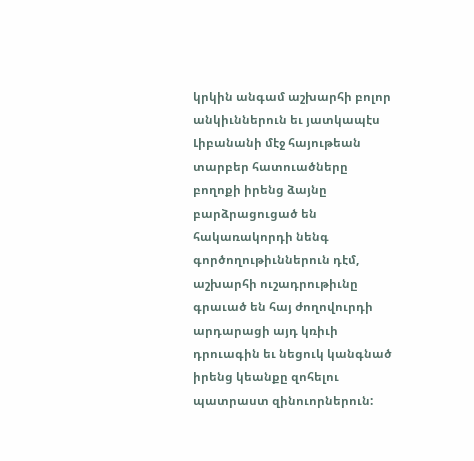կրկին անգամ աշխարհի բոլոր անկիւններուն եւ յատկապէս Լիբանանի մէջ հայութեան տարբեր հատուածները բողոքի իրենց ձայնը բարձրացուցած են հակառակորդի նենգ գործողութիւններուն դէմ, աշխարհի ուշադրութիւնը գրաւած են հայ ժողովուրդի արդարացի այդ կռիւի դրուագին եւ նեցուկ կանգնած իրենց կեանքը զոհելու պատրաստ զինուորներուն: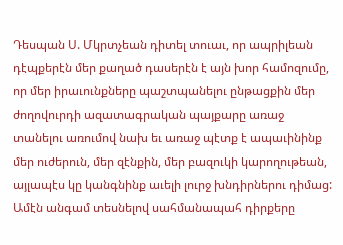Դեսպան Ս. Մկրտչեան դիտել տուաւ, որ ապրիլեան դէպքերէն մեր քաղած դասերէն է այն խոր համոզումը, որ մեր իրաւունքները պաշտպանելու ընթացքին մեր ժողովուրդի ազատագրական պայքարը առաջ տանելու առումով նախ եւ առաջ պէտք է ապաւինինք մեր ուժերուն, մեր զէնքին, մեր բազուկի կարողութեան, այլապէս կը կանգնինք աւելի լուրջ խնդիրներու դիմաց: Ամէն անգամ տեսնելով սահմանապահ դիրքերը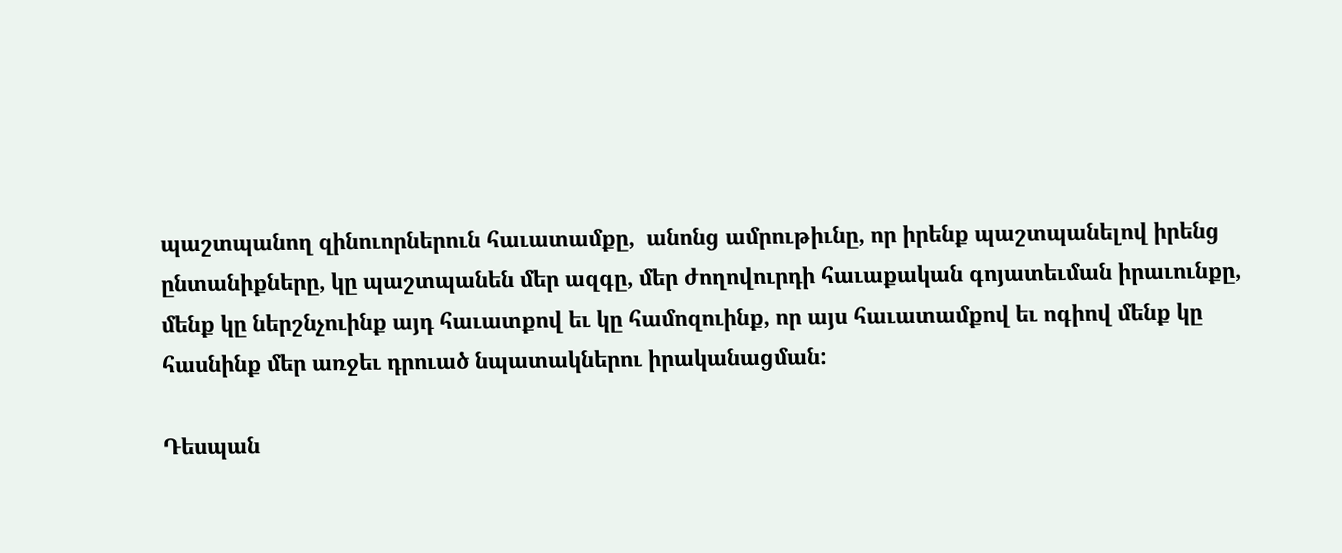պաշտպանող զինուորներուն հաւատամքը,  անոնց ամրութիւնը, որ իրենք պաշտպանելով իրենց ընտանիքները, կը պաշտպանեն մեր ազգը, մեր ժողովուրդի հաւաքական գոյատեւման իրաւունքը, մենք կը ներշնչուինք այդ հաւատքով եւ կը համոզուինք, որ այս հաւատամքով եւ ոգիով մենք կը հասնինք մեր առջեւ դրուած նպատակներու իրականացման:

Դեսպան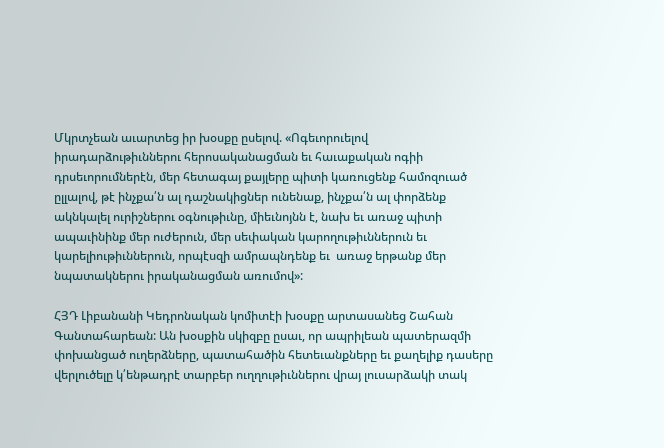Մկրտչեան աւարտեց իր խօսքը ըսելով. «Ոգեւորուելով իրադարձութիւններու հերոսականացման եւ հաւաքական ոգիի դրսեւորումներէն, մեր հետագայ քայլերը պիտի կառուցենք համոզուած ըլլալով, թէ ինչքա՛ն ալ դաշնակիցներ ունենաք, ինչքա՛ն ալ փորձենք ակնկալել ուրիշներու օգնութիւնը, միեւնոյնն է, նախ եւ առաջ պիտի ապաւինինք մեր ուժերուն, մեր սեփական կարողութիւններուն եւ կարելիութիւններուն, որպէսզի ամրապնդենք եւ  առաջ երթանք մեր նպատակներու իրականացման առումով»:

ՀՅԴ Լիբանանի Կեդրոնական կոմիտէի խօսքը արտասանեց Շահան Գանտահարեան: Ան խօսքին սկիզբը ըսաւ, որ ապրիլեան պատերազմի փոխանցած ուղերձները, պատահածին հետեւանքները եւ քաղելիք դասերը վերլուծելը կ՛ենթադրէ տարբեր ուղղութիւններու վրայ լուսարձակի տակ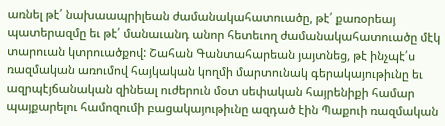առնել թէ՛ նախաապրիլեան ժամանակահատուածը, թէ՛ քառօրեայ պատերազմը եւ թէ՛ մանաւանդ անոր հետեւող ժամանակահատուածը մէկ տարուան կտրուածքով: Շահան Գանտահարեան յայտնեց, թէ ինչպէ՛ս ռազմական առումով հայկական կողմի մարտունակ գերակայութիւնը եւ ազրպէյճանական զինեալ ուժերուն մօտ սեփական հայրենիքի համար պայքարելու համոզումի բացակայութիւնը ազդած էին Պաքուի ռազմական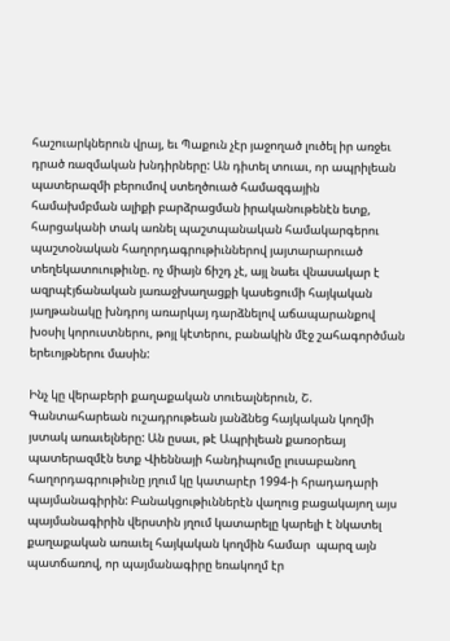հաշուարկներուն վրայ, եւ Պաքուն չէր յաջողած լուծել իր առջեւ դրած ռազմական խնդիրները: Ան դիտել տուաւ, որ ապրիլեան պատերազմի բերումով ստեղծուած համազգային համախմբման ալիքի բարձրացման իրականութենէն ետք, հարցականի տակ առնել պաշտպանական համակարգերու պաշտօնական հաղորդագրութիւններով յայտարարուած տեղեկատուութիւնը. ոչ միայն ճիշդ չէ, այլ նաեւ վնասակար է ազրպէյճանական յառաջխաղացքի կասեցումի հայկական յաղթանակը խնդրոյ առարկայ դարձնելով աճապարանքով խօսիլ կորուստներու, թոյլ կէտերու, բանակին մէջ շահագործման երեւոյթներու մասին:

Ինչ կը վերաբերի քաղաքական տուեալներուն, Շ. Գանտահարեան ուշադրութեան յանձնեց հայկական կողմի յստակ առաւելները: Ան ըսաւ, թէ Ապրիլեան քառօրեայ պատերազմէն ետք Վիեննայի հանդիպումը լուսաբանող հաղորդագրութիւնը յղում կը կատարէր 1994-ի հրադադարի պայմանագիրին: Բանակցութիւններէն վաղուց բացակայող այս պայմանագիրին վերստին յղում կատարելը կարելի է նկատել քաղաքական առաւել հայկական կողմին համար  պարզ այն պատճառով, որ պայմանագիրը եռակողմ էր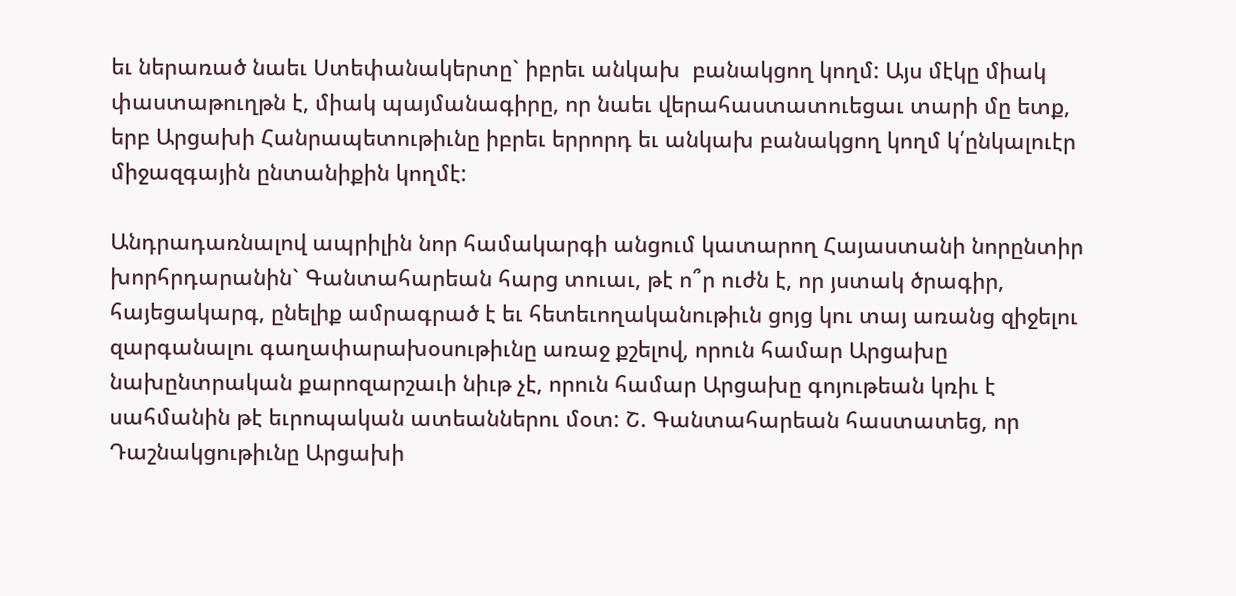եւ ներառած նաեւ Ստեփանակերտը` իբրեւ անկախ  բանակցող կողմ: Այս մէկը միակ փաստաթուղթն է, միակ պայմանագիրը, որ նաեւ վերահաստատուեցաւ տարի մը ետք, երբ Արցախի Հանրապետութիւնը իբրեւ երրորդ եւ անկախ բանակցող կողմ կ՛ընկալուէր միջազգային ընտանիքին կողմէ:

Անդրադառնալով ապրիլին նոր համակարգի անցում կատարող Հայաստանի նորընտիր խորհրդարանին` Գանտահարեան հարց տուաւ, թէ ո՞ր ուժն է, որ յստակ ծրագիր, հայեցակարգ, ընելիք ամրագրած է եւ հետեւողականութիւն ցոյց կու տայ առանց զիջելու զարգանալու գաղափարախօսութիւնը առաջ քշելով, որուն համար Արցախը նախընտրական քարոզարշաւի նիւթ չէ, որուն համար Արցախը գոյութեան կռիւ է սահմանին թէ եւրոպական ատեաններու մօտ: Շ. Գանտահարեան հաստատեց, որ Դաշնակցութիւնը Արցախի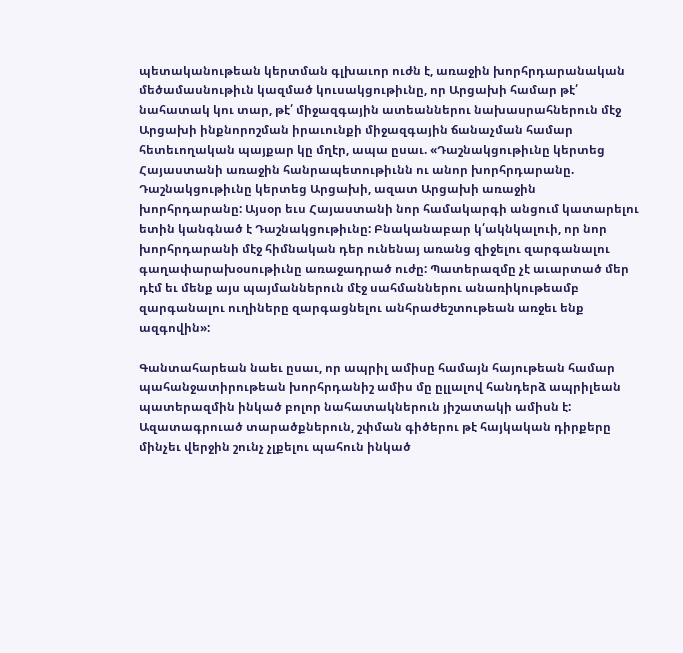պետականութեան կերտման գլխաւոր ուժն է, առաջին խորհրդարանական մեծամասնութիւն կազմած կուսակցութիւնը, որ Արցախի համար թէ՛ նահատակ կու տար, թէ՛ միջազգային ատեաններու նախասրահներուն մէջ Արցախի ինքնորոշման իրաւունքի միջազգային ճանաչման համար հետեւողական պայքար կը մղէր, ապա ըսաւ. «Դաշնակցութիւնը կերտեց Հայաստանի առաջին հանրապետութիւնն ու անոր խորհրդարանը. Դաշնակցութիւնը կերտեց Արցախի, ազատ Արցախի առաջին խորհրդարանը: Այսօր եւս Հայաստանի նոր համակարգի անցում կատարելու ետին կանգնած է Դաշնակցութիւնը: Բնականաբար կ՛ակնկալուի, որ նոր խորհրդարանի մէջ հիմնական դեր ունենայ առանց զիջելու զարգանալու գաղափարախօսութիւնը առաջադրած ուժը: Պատերազմը չէ աւարտած մեր դէմ եւ մենք այս պայմաններուն մէջ սահմաններու անառիկութեամբ զարգանալու ուղիները զարգացնելու անհրաժեշտութեան առջեւ ենք ազգովին»:

Գանտահարեան նաեւ ըսաւ, որ ապրիլ ամիսը համայն հայութեան համար պահանջատիրութեան խորհրդանիշ ամիս մը ըլլալով հանդերձ ապրիլեան պատերազմին ինկած բոլոր նահատակներուն յիշատակի ամիսն է: Ազատագրուած տարածքներուն, շփման գիծերու թէ հայկական դիրքերը մինչեւ վերջին շունչ չլքելու պահուն ինկած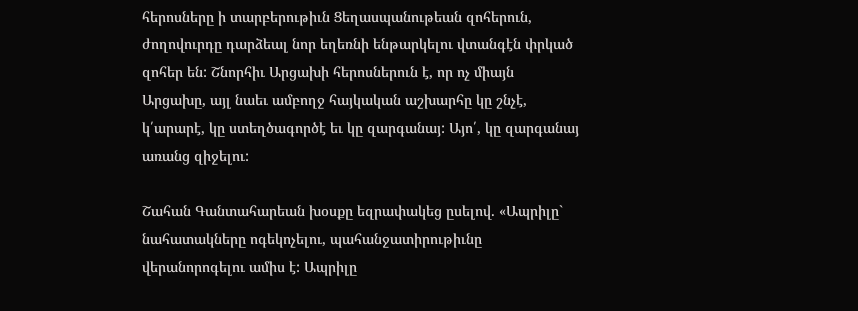հերոսները ի տարբերութիւն Ցեղասպանութեան զոհերուն, ժողովուրդը դարձեալ նոր եղեռնի ենթարկելու վտանգէն փրկած զոհեր են: Շնորհիւ Արցախի հերոսներուն է, որ ոչ միայն Արցախը, այլ նաեւ ամբողջ հայկական աշխարհը կը շնչէ, կ՛արարէ, կը ստեղծագործէ եւ կը զարգանայ: Այո՛, կը զարգանայ առանց զիջելու:

Շահան Գանտահարեան խօսքը եզրափակեց ըսելով. «Ապրիլը` նահատակները ոգեկոչելու, պահանջատիրութիւնը վերանորոգելու ամիս է: Ապրիլը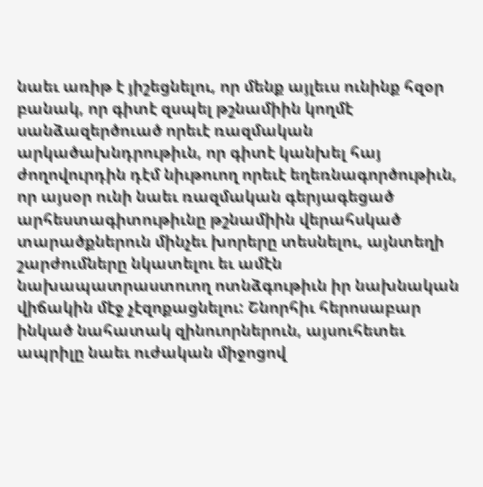նաեւ առիթ է յիշեցնելու, որ մենք այլեւս ունինք հզօր բանակ, որ գիտէ զսպել թշնամիին կողմէ սանձազերծուած որեւէ ռազմական արկածախնդրութիւն, որ գիտէ կանխել հայ ժողովուրդին դէմ նիւթուող որեւէ եղեռնագործութիւն, որ այսօր ունի նաեւ ռազմական գերյագեցած արհեստագիտութիւնը թշնամիին վերահսկած տարածքներուն մինչեւ խորերը տեսնելու, այնտեղի շարժումները նկատելու եւ ամէն նախապատրաստուող ոտնձգութիւն իր նախնական վիճակին մէջ չէզոքացնելու: Շնորհիւ հերոսաբար ինկած նահատակ զինուորներուն, այսուհետեւ ապրիլը նաեւ ուժական միջոցով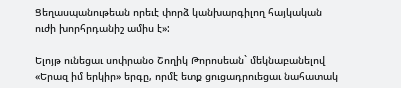Ցեղասպանութեան որեւէ փորձ կանխարգիլող հայկական ուժի խորհրդանիշ ամիս է»:

Ելոյթ ունեցաւ սոփրանօ Շողիկ Թորոսեան` մեկնաբանելով «Երազ իմ երկիր» երգը, որմէ ետք ցուցադրուեցաւ նահատակ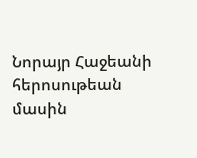Նորայր Հաջեանի հերոսութեան մասին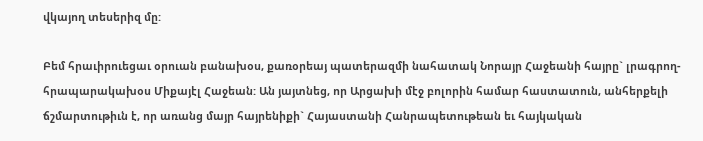վկայող տեսերիզ մը:

Բեմ հրաւիրուեցաւ օրուան բանախօս, քառօրեայ պատերազմի նահատակ Նորայր Հաջեանի հայրը` լրագրող-հրապարակախօս Միքայէլ Հաջեան: Ան յայտնեց, որ Արցախի մէջ բոլորին համար հաստատուն, անհերքելի ճշմարտութիւն է, որ առանց մայր հայրենիքի` Հայաստանի Հանրապետութեան եւ հայկական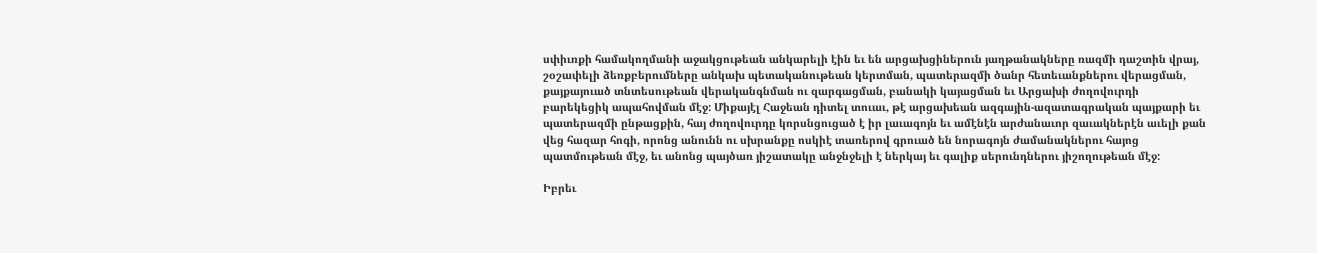սփիւռքի համակողմանի աջակցութեան անկարելի էին եւ են արցախցիներուն յաղթանակները ռազմի դաշտին վրայ, շօշափելի ձեռքբերումները անկախ պետականութեան կերտման, պատերազմի ծանր հետեւանքներու վերացման, քայքայուած տնտեսութեան վերականգնման ու զարգացման, բանակի կայացման եւ Արցախի ժողովուրդի բարեկեցիկ ապահովման մէջ: Միքայէլ Հաջեան դիտել տուաւ, թէ արցախեան ազգային-ազատագրական պայքարի եւ պատերազմի ընթացքին, հայ ժողովուրդը կորսնցուցած է իր լաւագոյն եւ ամէնէն արժանաւոր զաւակներէն աւելի քան վեց հազար հոգի, որոնց անունն ու սխրանքը ոսկիէ տառերով գրուած են նորագոյն ժամանակներու հայոց պատմութեան մէջ, եւ անոնց պայծառ յիշատակը անջնջելի է ներկայ եւ գալիք սերունդներու յիշողութեան մէջ:

Իբրեւ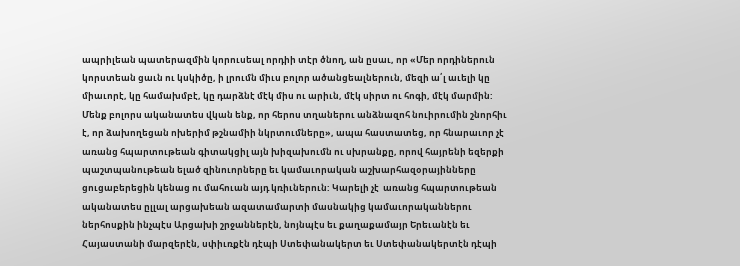ապրիլեան պատերազմին կորուսեալ որդիի տէր ծնող, ան ըսաւ, որ «Մեր որդիներուն կորստեան ցաւն ու կսկիծը, ի լրումն միւս բոլոր ածանցեալներուն, մեզի ա՛լ աւելի կը միաւորէ, կը համախմբէ, կը դարձնէ մէկ միս ու արիւն, մէկ սիրտ ու հոգի, մէկ մարմին: Մենք բոլորս ականատես վկան ենք, որ հերոս տղաներու անձնազոհ նուիրումին շնորհիւ է, որ ձախողեցան ոխերիմ թշնամիի նկրտումները», ապա հաստատեց, որ հնարաւոր չէ առանց հպարտութեան գիտակցիլ այն խիզախումն ու սխրանքը, որով հայրենի եզերքի պաշտպանութեան ելած զինուորները եւ կամաւորական աշխարհազօրայինները ցուցաբերեցին կենաց ու մահուան այդ կռիւներուն: Կարելի չէ  առանց հպարտութեան ականատես ըլլալ արցախեան ազատամարտի մասնակից կամաւորականներու  ներհոսքին ինչպէս Արցախի շրջաններէն, նոյնպէս եւ քաղաքամայր Երեւանէն եւ Հայաստանի մարզերէն, սփիւռքէն դէպի Ստեփանակերտ եւ Ստեփանակերտէն դէպի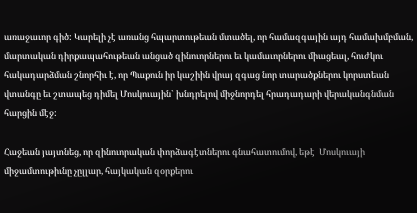առաջաւոր գիծ: Կարելի չէ առանց հպարտութեան մտածել, որ համազգային այդ համախմբման, մարտական դիրքապահութեան անցած զինուորներու եւ կամաւորներու միացեալ, հուժկու հակադարձման շնորհիւ է, որ Պաքուն իր կաշիին վրայ զգաց նոր տարածքներու կորստեան վտանգը եւ շտապեց դիմել Մոսկուային` խնդրելով միջնորդել հրադադարի վերականգնման հարցին մէջ:

Հաջեան յայտնեց, որ զինուորական փորձագէտներու գնահատումով, եթէ  Մոսկուայի միջամտութիւնը չըլլար, հայկական զօրքերու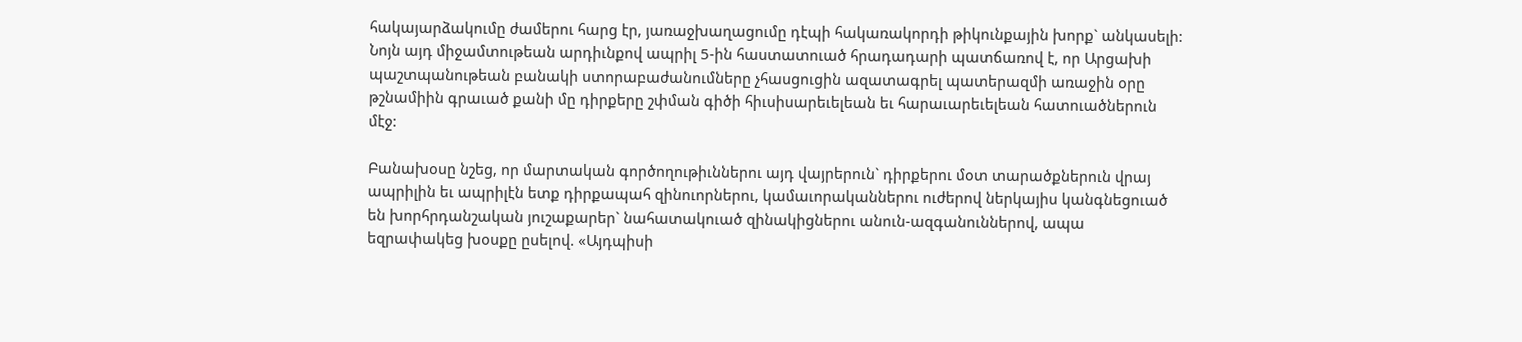հակայարձակումը ժամերու հարց էր, յառաջխաղացումը դէպի հակառակորդի թիկունքային խորք` անկասելի: Նոյն այդ միջամտութեան արդիւնքով ապրիլ 5-ին հաստատուած հրադադարի պատճառով է, որ Արցախի պաշտպանութեան բանակի ստորաբաժանումները չհասցուցին ազատագրել պատերազմի առաջին օրը թշնամիին գրաւած քանի մը դիրքերը շփման գիծի հիւսիսարեւելեան եւ հարաւարեւելեան հատուածներուն մէջ:

Բանախօսը նշեց, որ մարտական գործողութիւններու այդ վայրերուն` դիրքերու մօտ տարածքներուն վրայ ապրիլին եւ ապրիլէն ետք դիրքապահ զինուորներու, կամաւորականներու ուժերով ներկայիս կանգնեցուած են խորհրդանշական յուշաքարեր` նահատակուած զինակիցներու անուն-ազգանուններով, ապա եզրափակեց խօսքը ըսելով. «Այդպիսի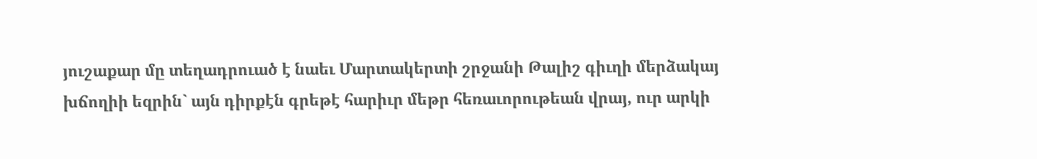յուշաքար մը տեղադրուած է նաեւ Մարտակերտի շրջանի Թալիշ գիւղի մերձակայ խճողիի եզրին` այն դիրքէն գրեթէ հարիւր մեթր հեռաւորութեան վրայ, ուր արկի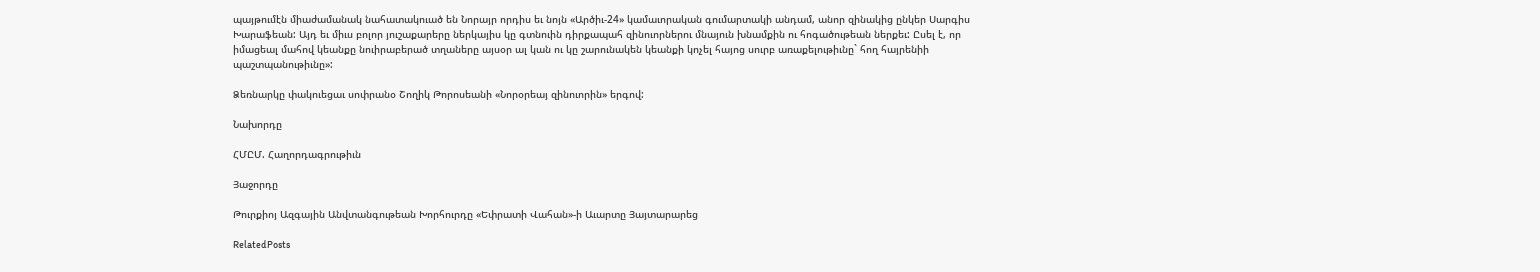պայթումէն միաժամանակ նահատակուած են Նորայր որդիս եւ նոյն «Արծիւ-24» կամաւորական գումարտակի անդամ, անոր զինակից ընկեր Սարգիս Խարաֆեան: Այդ եւ միւս բոլոր յուշաքարերը ներկայիս կը գտնուին դիրքապահ զինուորներու մնայուն խնամքին ու հոգածութեան ներքեւ: Ըսել է, որ իմացեալ մահով կեանքը նուիրաբերած տղաները այսօր ալ կան ու կը շարունակեն կեանքի կոչել հայոց սուրբ առաքելութիւնը` հող հայրենիի պաշտպանութիւնը»:

Ձեռնարկը փակուեցաւ սոփրանօ Շողիկ Թորոսեանի «Նորօրեայ զինուորին» երգով:

Նախորդը

ՀՄԸՄ. Հաղորդագրութիւն

Յաջորդը

Թուրքիոյ Ազգային Անվտանգութեան Խորհուրդը «Եփրատի Վահան»-ի Աւարտը Յայտարարեց

RelatedPosts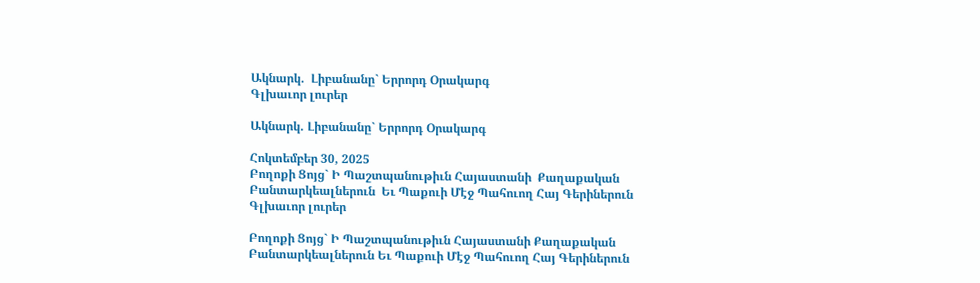Ակնարկ.  Լիբանանը` Երրորդ Օրակարգ
Գլխաւոր լուրեր

Ակնարկ. Լիբանանը` Երրորդ Օրակարգ

Հոկտեմբեր 30, 2025
Բողոքի Ցոյց` Ի Պաշտպանութիւն Հայաստանի  Քաղաքական Բանտարկեալներուն  Եւ Պաքուի Մէջ Պահուող Հայ Գերիներուն
Գլխաւոր լուրեր

Բողոքի Ցոյց` Ի Պաշտպանութիւն Հայաստանի Քաղաքական Բանտարկեալներուն Եւ Պաքուի Մէջ Պահուող Հայ Գերիներուն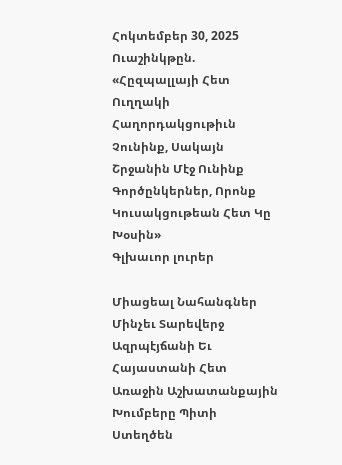Հոկտեմբեր 30, 2025
Ուաշինկթըն. «Հըզպալլայի Հետ Ուղղակի Հաղորդակցութիւն Չունինք, Սակայն Շրջանին Մէջ Ունինք Գործընկերներ, Որոնք Կուսակցութեան Հետ Կը Խօսին»
Գլխաւոր լուրեր

Միացեալ Նահանգներ Մինչեւ Տարեվերջ Ազրպէյճանի Եւ Հայաստանի Հետ Առաջին Աշխատանքային Խումբերը Պիտի Ստեղծեն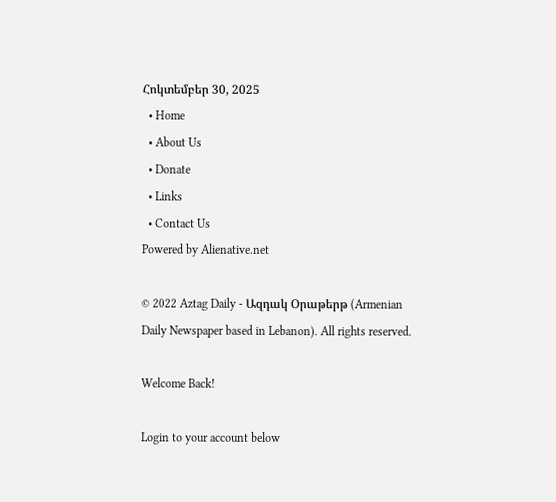Հոկտեմբեր 30, 2025
  • Home
  • About Us
  • Donate
  • Links
  • Contact Us
Powered by Alienative.net

© 2022 Aztag Daily - Ազդակ Օրաթերթ (Armenian Daily Newspaper based in Lebanon). All rights reserved.

Welcome Back!

Login to your account below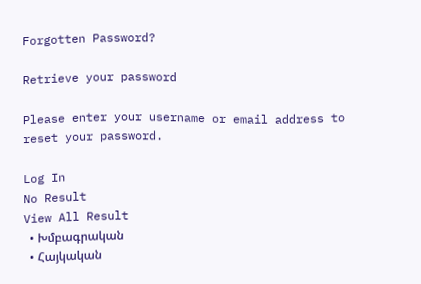Forgotten Password?

Retrieve your password

Please enter your username or email address to reset your password.

Log In
No Result
View All Result
  • Խմբագրական
  • Հայկական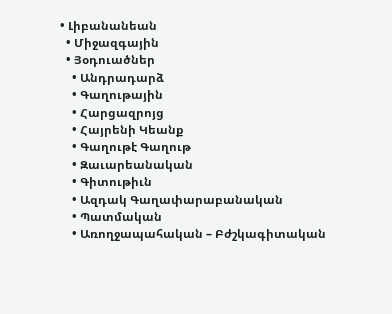• Լիբանանեան
  • Միջազգային
  • Յօդուածներ
    • Անդրադարձ
    • Գաղութային
    • Հարցազրոյց
    • Հայրենի Կեանք
    • Գաղութէ Գաղութ
    • Զաւարեանական
    • Գիտութիւն
    • Ազդակ Գաղափարաբանական
    • Պատմական
    • Առողջապահական – Բժշկագիտական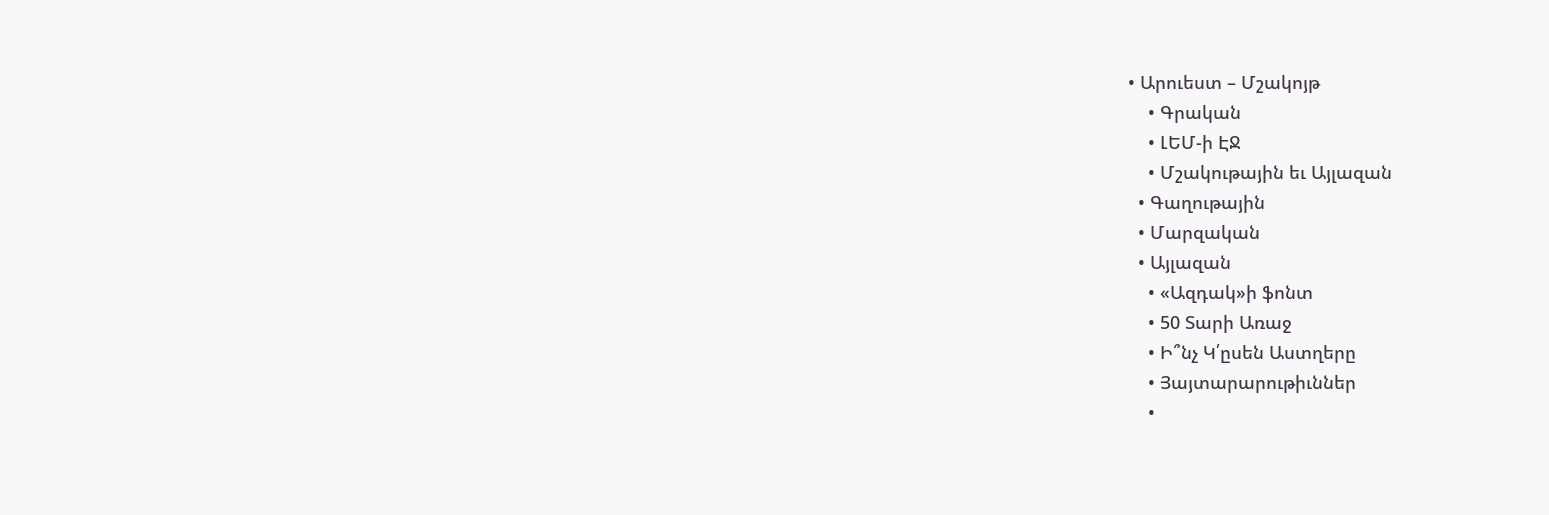• Արուեստ – Մշակոյթ
    • Գրական
    • ԼԵՄ-ի ԷՋ
    • Մշակութային եւ Այլազան
  • Գաղութային
  • Մարզական
  • Այլազան
    • «Ազդակ»ի ֆոնտ
    • 50 Տարի Առաջ
    • Ի՞նչ Կ՛ըսեն Աստղերը
    • Յայտարարութիւններ
    •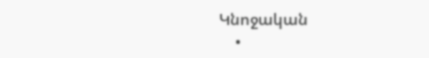Կնոջական
    •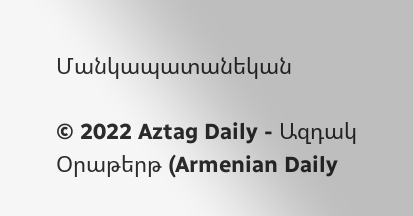Մանկապատանեկան

© 2022 Aztag Daily - Ազդակ Օրաթերթ (Armenian Daily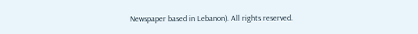Newspaper based in Lebanon). All rights reserved.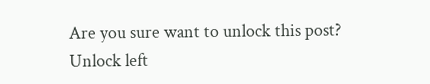Are you sure want to unlock this post?
Unlock left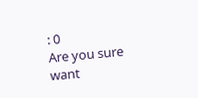: 0
Are you sure want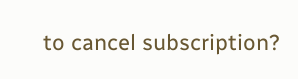to cancel subscription?